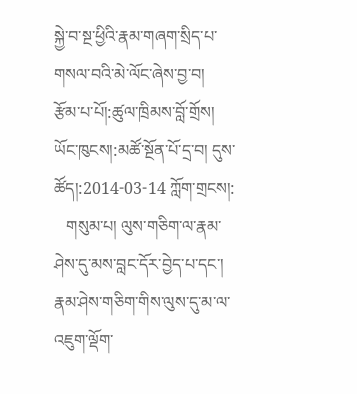སྐྱེ་བ་སྔ་ཕྱིའི་རྣམ་གཞག་སྲིད་པ་གསལ་བའི་མེ་ལོང་ཞེས་བྱ་བ།
རྩོམ་པ་པོ།:ཚུལ་ཁྲིམས་བློ་གྲོས། ཡོང་ཁུངས།:མཚོ་སྔོན་པོ་དྲ་བ། དུས་ཚོད།:2014-03-14 ཀློག་གྲངས།:
   གསུམ་པ། ལུས་གཅིག་ལ་རྣམ་ཤེས་དུ་མས་བླང་དོར་བྱེད་པ་དང་། རྣམ་ཤེས་གཅིག་གིས་ལུས་དུ་མ་ལ་འཇུག་ལྡོག་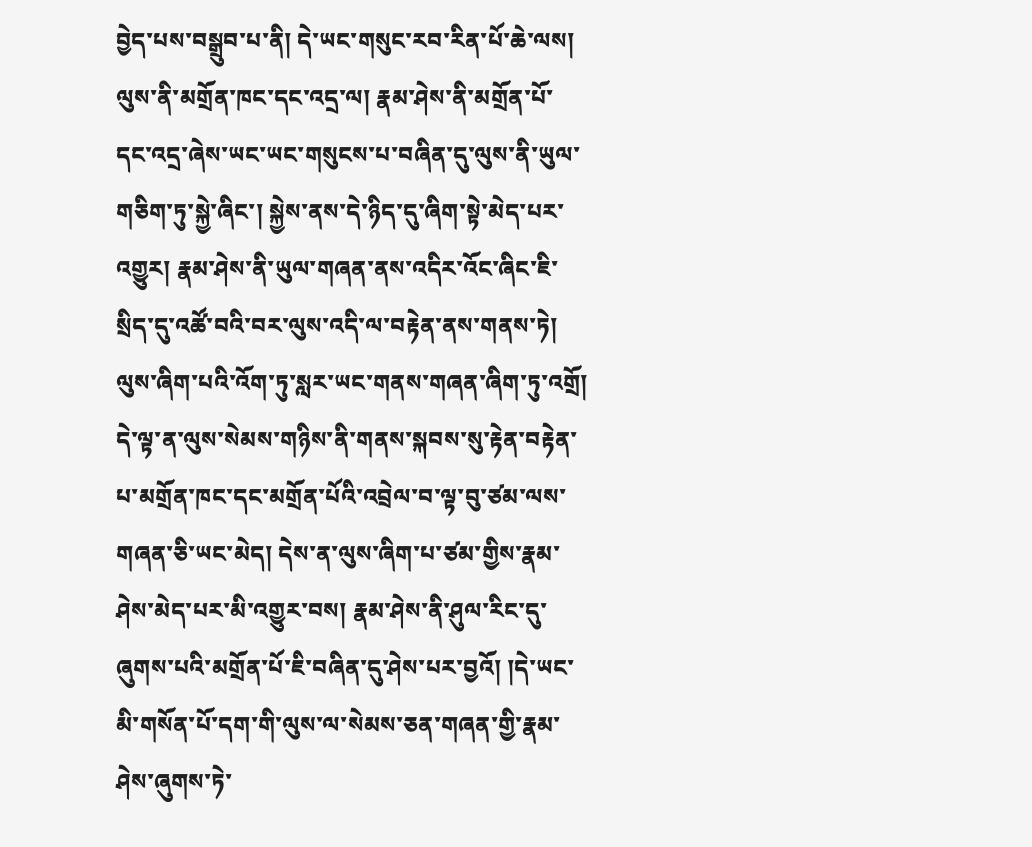བྱེད་པས་བསྒྲུབ་པ་ནི། དེ་ཡང་གསུང་རབ་རིན་པོ་ཆེ་ལས། ལུས་ནི་མགྲོན་ཁང་དང་འདྲ་ལ། རྣམ་ཤེས་ནི་མགྲོན་པོ་དང་འདྲ་ཞེས་ཡང་ཡང་གསུངས་པ་བཞིན་དུ་ལུས་ནི་ཡུལ་གཅིག་ཏུ་སྐྱེ་ཞིང་། སྐྱེས་ནས་དེ་ཉིད་དུ་ཞིག་སྟེ་མེད་པར་འགྱུར། རྣམ་ཤེས་ནི་ཡུལ་གཞན་ནས་འདིར་འོང་ཞིང་ཇི་སྲིད་དུ་འཚོ་བའི་བར་ལུས་འདི་ལ་བརྟེན་ནས་གནས་ཏེ། ལུས་ཞིག་པའི་འོག་ཏུ་སླར་ཡང་གནས་གཞན་ཞིག་ཏུ་འགྲོ། དེ་ལྟ་ན་ལུས་སེམས་གཉིས་ནི་གནས་སྐབས་སུ་རྟེན་བརྟེན་པ་མགྲོན་ཁང་དང་མགྲོན་པོའི་འབྲེལ་བ་ལྟ་བུ་ཙམ་ལས་གཞན་ཅི་ཡང་མེད། དེས་ན་ལུས་ཞིག་པ་ཙམ་གྱིས་རྣམ་ཤེས་མེད་པར་མི་འགྱུར་བས། རྣམ་ཤེས་ནི་ཤུལ་རིང་དུ་ཞུགས་པའི་མགྲོན་པོ་ཇི་བཞིན་དུ་ཤེས་པར་བྱའོ། །དེ་ཡང་མི་གསོན་པོ་དག་གི་ལུས་ལ་སེམས་ཅན་གཞན་གྱི་རྣམ་ཤེས་ཞུགས་ཏེ་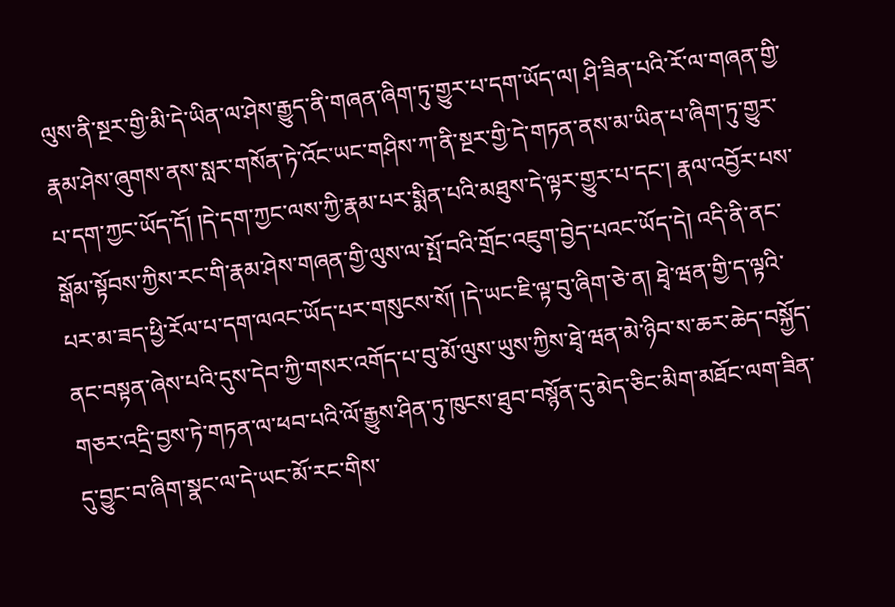ལུས་ནི་སྔར་གྱི་མི་དེ་ཡིན་ལ་ཤེས་རྒྱུད་ནི་གཞན་ཞིག་ཏུ་གྱུར་པ་དག་ཡོད་ལ། ཤི་ཟིན་པའི་རོ་ལ་གཞན་གྱི་རྣམ་ཤེས་ཞུགས་ནས་སླར་གསོན་ཏེ་འོང་ཡང་གཤིས་ཀ་ནི་སྔར་གྱི་དེ་གཏན་ནས་མ་ཡིན་པ་ཞིག་ཏུ་གྱུར་པ་དག་ཀྱང་ཡོད་དོ། །དེ་དག་ཀྱང་ལས་ཀྱི་རྣམ་པར་སྨིན་པའི་མཐུས་དེ་ལྟར་གྱུར་པ་དང་། རྣལ་འབྱོར་པས་སྒོམ་སྟོབས་ཀྱིས་རང་གི་རྣམ་ཤེས་གཞན་གྱི་ལུས་ལ་སྤོ་བའི་གྲོང་འཇུག་བྱེད་པའང་ཡོད་དེ། འདི་ནི་ནང་པར་མ་ཟད་ཕྱི་རོལ་པ་དག་ལའང་ཡོད་པར་གསུངས་སོ། །དེ་ཡང་ཇི་ལྟ་བུ་ཞིག་ཅེ་ན། ཐྭེ་ཝན་གྱི་ད་ལྟའི་ནང་བསྟན་ཞེས་པའི་དུས་དེབ་ཀྱི་གསར་འགོད་པ་བུ་མོ་ལུས་ཡུས་ཀྱིས་ཐྭེ་ཝན་མེ་ཉིབ་ས་ཆར་ཆེད་བསྐྱོད་གཅར་འདྲི་བྱས་ཏེ་གཏན་ལ་ཕབ་པའི་ལོ་རྒྱུས་ཤིན་ཏུ་ཁུངས་ཐུབ་བསྙོན་དུ་མེད་ཅིང་མིག་མཐོང་ལག་ཟིན་དུ་བྱུང་བ་ཞིག་སྣང་ལ་དེ་ཡང་མོ་རང་གིས་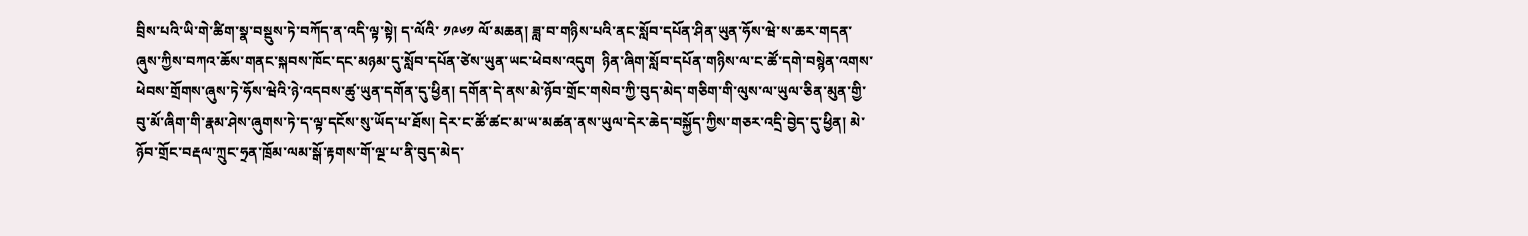བྲིས་པའི་ཡི་གེ་ཚིག་སྣ་བསྡུས་ཏེ་བཀོད་ན་འདི་ལྟ་སྟེ། ད་ལོའི་ ༡༩༦༡ ལོ་མཆན། ཟླ་བ་གཉིས་པའི་ནང་སློབ་དཔོན་ཤིན་ཡུན་ཧོས་ཝེ་ས་ཆར་གདན་ཞུས་ཀྱིས་བཀའ་ཆོས་གནང་སྐབས་ཁོང་དང་མཉམ་དུ་སློབ་དཔོན་ཙེས་ཡུན་ཡང་ཕེབས་འདུག  ཉིན་ཞིག་སློབ་དཔོན་གཉིས་ལ་ང་ཚོ་དགེ་བསྙེན་འགས་ཕེབས་གྲོགས་ཞུས་ཏེ་ཧོས་ཝེའི་ཉེ་འདབས་ཚུ་ཡུན་དགོན་དུ་ཕྱིན། དགོན་དེ་ནས་མེ་ཉོབ་གྲོང་གསེབ་ཀྱི་བུད་མེད་གཅིག་གི་ལུས་ལ་ཡུལ་ཅིན་མུན་གྱི་བུ་མོ་ཞིག་གི་རྣམ་ཤེས་ཞུགས་ཏེ་ད་ལྟ་དངོས་སུ་ཡོད་པ་ཐོས། དེར་ང་ཚོ་ཚང་མ་ཡ་མཚན་ནས་ཡུལ་དེར་ཆེད་བསྐྱོད་ཀྱིས་གཅར་འདྲི་བྱེད་དུ་ཕྱིན། མེ་ཉོབ་གྲོང་བརྡལ་ཀྲུང་ཧྲན་ཁྲོམ་ལམ་སྒོ་རྟགས་གོ་ལྔ་པ་ནི་བུད་མེད་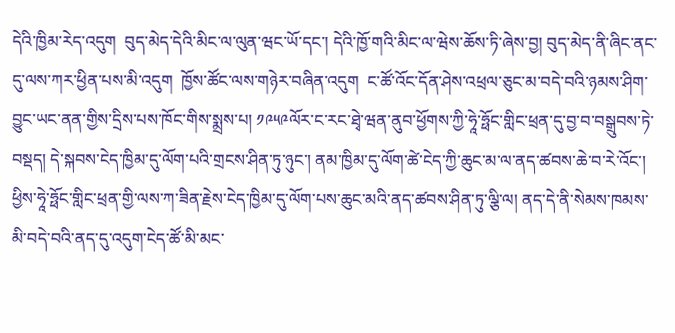དེའི་ཁྱིམ་རེད་འདུག  བུད་མེད་དེའི་མིང་ལ་ལུན་ཝང་ཡོ་དང་། དེའི་ཁྱོ་གའི་མིང་ལ་ཝེས་ཆོས་ཏི་ཞེས་བྱ། བུད་མེད་ནི་ཞིང་ནང་དུ་ལས་ཀར་ཕྱིན་པས་མི་འདུག  ཁྱོས་ཚོང་ལས་གཉེར་བཞིན་འདུག  ང་ཚོ་འོང་དོན་ཤེས་འཕྲལ་ཅུང་མ་བདེ་བའི་ཉམས་ཤིག་བྱུང་ཡང་ནན་གྱིས་དྲིས་པས་ཁོང་གིས་སྨྲས་པ། ༡༩༥༩ལོར་ང་རང་ཐྭེ་ཝན་ནུབ་ཕྱོགས་ཀྱི་ཧཱེ་ཧྥོང་གླིང་ཕྲན་དུ་བྱ་བ་བསྒྲུབས་ཏེ་བསྡད། དེ་སྐབས་ངེད་ཁྱིམ་དུ་ལོག་པའི་གྲངས་ཤིན་ཏུ་ཉུང་། ནམ་ཁྱིམ་དུ་ལོག་ཚེ་ངེད་ཀྱི་ཆུང་མ་ལ་ནད་ཚབས་ཆེ་བ་རེ་འོང་། ཕྱིས་ཧཱེ་ཧྥོང་གླིང་ཕྲན་གྱི་ལས་ཀ་ཟིན་རྗེས་ངེད་ཁྱིམ་དུ་ལོག་པས་ཆུང་མའི་ནད་ཚབས་ཤིན་ཏུ་ལྕི་ལ། ནད་དེ་ནི་སེམས་ཁམས་མི་བདེ་བའི་ནད་དུ་འདུག་ངེད་ཚོ་མི་མང་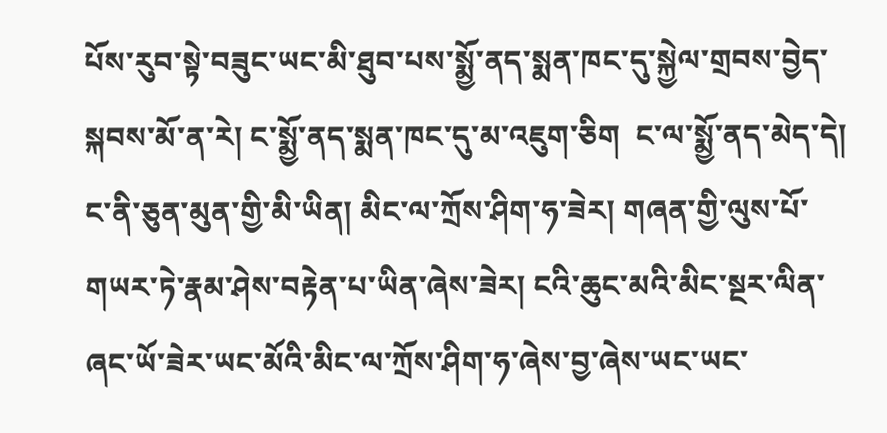པོས་རུབ་སྟེ་བཟུང་ཡང་མི་ཐུབ་པས་སྨྱོ་ནད་སྨན་ཁང་དུ་སྐྱེལ་གྲབས་བྱེད་སྐབས་མོ་ན་རེ། ང་སྨྱོ་ནད་སྨན་ཁང་དུ་མ་འཇུག་ཅིག  ང་ལ་སྨྱོ་ནད་མེད་དེ། ང་ནི་ཅུན་མུན་གྱི་མི་ཡིན། མིང་ལ་ཀྲོས་ཤིག་ཧ་ཟེར། གཞན་གྱི་ལུས་པོ་གཡར་ཏེ་རྣམ་ཤེས་བརྟེན་པ་ཡིན་ཞེས་ཟེར། ངའི་ཆུང་མའི་མིང་སྔར་ལིན་ཞང་ཡོ་ཟེར་ཡང་མོའི་མིང་ལ་ཀྲོས་ཤིག་ཧ་ཞེས་བྱ་ཞེས་ཡང་ཡང་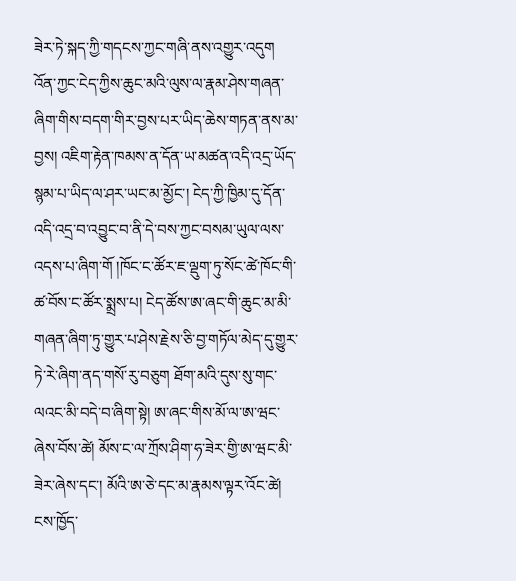ཟེར་ཏེ་སྐད་ཀྱི་གདངས་ཀྱང་གཞི་ནས་འགྱུར་འདུག  འོན་ཀྱང་ངེད་ཀྱིས་ཆུང་མའི་ལུས་ལ་རྣམ་ཤེས་གཞན་ཞིག་གིས་བདག་གིར་བྱས་པར་ཡིད་ཆེས་གཏན་ནས་མ་བྱས། འཇིག་རྟེན་ཁམས་ན་དོན་ཡ་མཚན་འདི་འདྲ་ཡོད་སྙམ་པ་ཡིད་ལ་ཤར་ཡང་མ་མྱོང་། ངེད་ཀྱི་ཁྱིམ་དུ་དོན་འདི་འདྲ་བ་འབྱུང་བ་ནི་དེ་བས་ཀྱང་བསམ་ཡུལ་ལས་འདས་པ་ཞིག་གོ །ཁོང་ང་ཚོར་ཇ་ལྡུག་ཏུ་སོང་ཚེ་ཁོང་གི་ཚ་བོས་ང་ཚོར་སྨྲས་པ། ངེད་ཚོས་ཨ་ཞང་གི་ཆུང་མ་མི་གཞན་ཞིག་ཏུ་གྱུར་པ་ཤེས་རྗེས་ཅི་བྱ་གཏོལ་མེད་དུ་གྱུར་ཏེ་རེ་ཞིག་ནད་གསོ་རུ་བཅུག ཐོག་མའི་དུས་སུ་གང་ལའང་མི་བདེ་བ་ཞིག་སྟེ། ཨ་ཞང་གིས་མོ་ལ་ཨ་ཝང་ཞེས་བོས་ཚེ། མོས་ང་ལ་ཀྲོས་ཤིག་ཧ་ཟེར་གྱི་ཨ་ཝང་མི་ཟེར་ཞེས་དང་། མོའི་ཨ་ཅེ་དང་མ་རྣམས་ལྟར་འོང་ཚེ། ངས་ཁྱོད་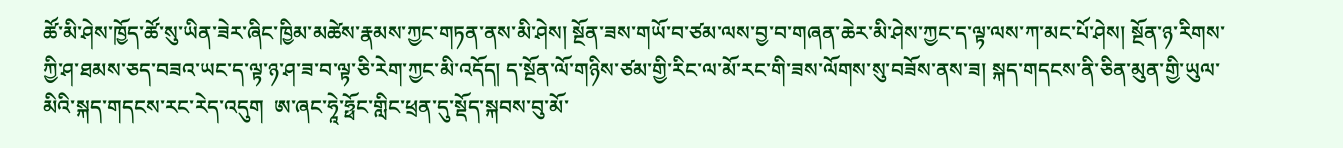ཚོ་མི་ཤེས་ཁྱོད་ཚོ་སུ་ཡིན་ཟེར་ཞིང་ཁྱིམ་མཚེས་རྣམས་ཀྱང་གཏན་ནས་མི་ཤེས། སྔོན་ཟས་གཡོ་བ་ཙམ་ལས་བྱ་བ་གཞན་ཆེར་མི་ཤེས་ཀྱང་ད་ལྟ་ལས་ཀ་མང་པོ་ཤེས། སྔོན་ཉ་རིགས་ཀྱི་ཤ་ཐམས་ཅད་བཟའ་ཡང་ད་ལྟ་ཉ་ཤ་ཟ་བ་ལྟ་ཅི་རེག་ཀྱང་མི་འདོད། ད་སྔོན་ལོ་གཉིས་ཙམ་གྱི་རིང་ལ་མོ་རང་གི་ཟས་ལོགས་སུ་བཟོས་ནས་ཟ། སྐད་གདངས་ནི་ཅིན་མུན་གྱི་ཡུལ་མིའི་སྐད་གདངས་རང་རེད་འདུག  ཨ་ཞང་ཧཱེ་ཧྥོང་གླིང་ཕྲན་དུ་སྡོད་སྐབས་བུ་མོ་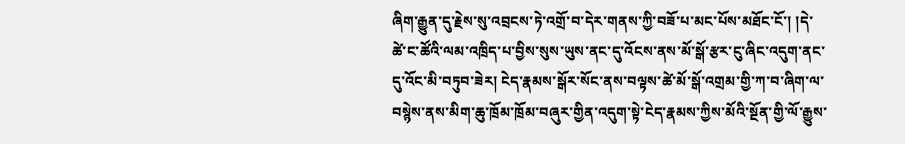ཞིག་རྒྱུན་དུ་རྗེས་སུ་འབྲངས་ཏེ་འགྲོ་བ་དེར་གནས་ཀྱི་བཟོ་པ་མང་པོས་མཐོང་ངོ་། །དེ་ཚེ་ང་ཚོའི་ལམ་འཁྲིད་པ་བྱིས་སུས་ཡུས་ནང་དུ་འོངས་ནས་མོ་སྒོ་རྩར་ངུ་ཞིང་འདུག་ནང་དུ་འོང་མི་བཏུབ་ཟེར། ངེད་རྣམས་སྒོར་སོང་ནས་བལྟས་ཚེ་མོ་སྒོ་འགྲམ་གྱི་ཀ་བ་ཞིག་ལ་བསྙེས་ནས་མིག་ཆུ་ཁྲོམ་ཁྲོམ་བཞུར་གྱིན་འདུག་སྟེ་ངེད་རྣམས་ཀྱིས་མོའི་སྔོན་གྱི་ལོ་རྒྱུས་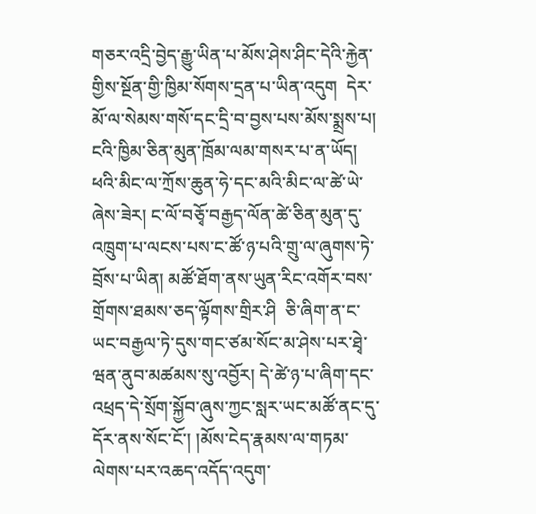གཅར་འདྲི་བྱེད་རྒྱུ་ཡིན་པ་མོས་ཤེས་ཤིང་དེའི་རྐྱེན་གྱིས་སྔོན་གྱི་ཁྱིམ་སོགས་དྲན་པ་ཡིན་འདུག  དེར་མོ་ལ་སེམས་གསོ་དང་དྲི་བ་བྱས་པས་མོས་སྨྲས་པ། ངའི་ཁྱིམ་ཅིན་མུན་ཁྲོམ་ལམ་གསར་པ་ན་ཡོད། ཕའི་མིང་ལ་ཀྲོས་ཆུན་ཧེ་དང་མའི་མིང་ལ་ཚེ་ཡེ་ཞེས་ཟེར། ང་ལོ་བཅྭོ་བརྒྱད་ལོན་ཚེ་ཅིན་མུན་དུ་འཁྲུག་པ་ལངས་པས་ང་ཚོ་ཉ་པའི་གྲུ་ལ་ཞུགས་ཏེ་བྲོས་པ་ཡིན། མཚོ་ཐོག་ནས་ཡུན་རིང་འགོར་བས་གྲོགས་ཐམས་ཅད་ལྟོགས་གྲིར་ཤི  ཅི་ཞིག་ན་ང་ཡང་བརྒྱལ་ཏེ་དུས་གང་ཙམ་སོང་མ་ཤེས་པར་ཐྭེ་ཝན་ནུབ་མཚམས་སུ་འབྱོར། དེ་ཚེ་ཉ་པ་ཞིག་དང་འཕྲད་དེ་སྲོག་སྐྱོབ་ཞུས་ཀྱང་སླར་ཡང་མཚོ་ནང་དུ་དོར་ནས་སོང་ངོ་། །མོས་ངེད་རྣམས་ལ་གཏམ་ལེགས་པར་འཆད་འདོད་འདུག་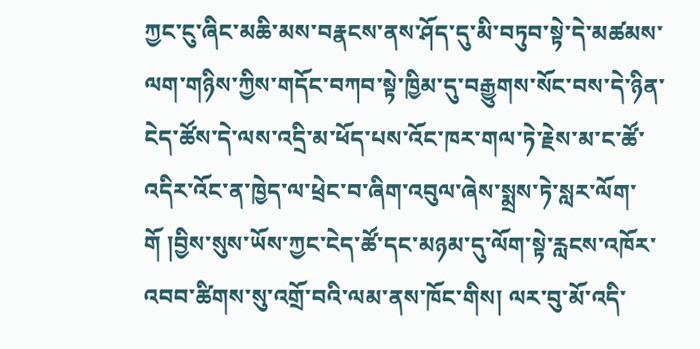ཀྱང་ངུ་ཞིང་མཆི་མས་བརྣངས་ནས་ཤོད་དུ་མི་བཏུབ་སྟེ་དེ་མཚམས་ལག་གཉིས་ཀྱིས་གདོང་བཀབ་སྟེ་ཁྱིམ་དུ་བརྒྱུགས་སོང་བས་དེ་ཉིན་ངེད་ཚོས་དེ་ལས་འདྲི་མ་ཕོད་པས་འོང་ཁར་གལ་ཏེ་རྗེས་མ་ང་ཚོ་འདིར་འོང་ན་ཁྱེད་ལ་ཕྲེང་བ་ཞིག་འབུལ་ཞེས་སྨྲས་ཏེ་སླར་ལོག་གོ །བྱིས་སུས་ཡོས་ཀྱང་ངེད་ཚོ་དང་མཉམ་དུ་ལོག་སྟེ་རླངས་འཁོར་འབབ་ཚིགས་སུ་འགྲོ་བའི་ལམ་ནས་ཁོང་གིས། ལར་བུ་མོ་འདི་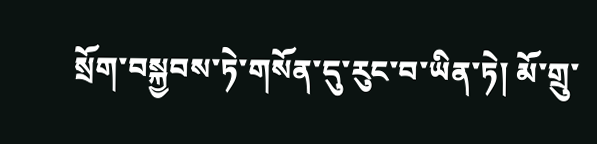སྲོག་བསྐྱབས་ཏེ་གསོན་དུ་རུང་བ་ཡིན་ཏེ། མོ་གྲུ་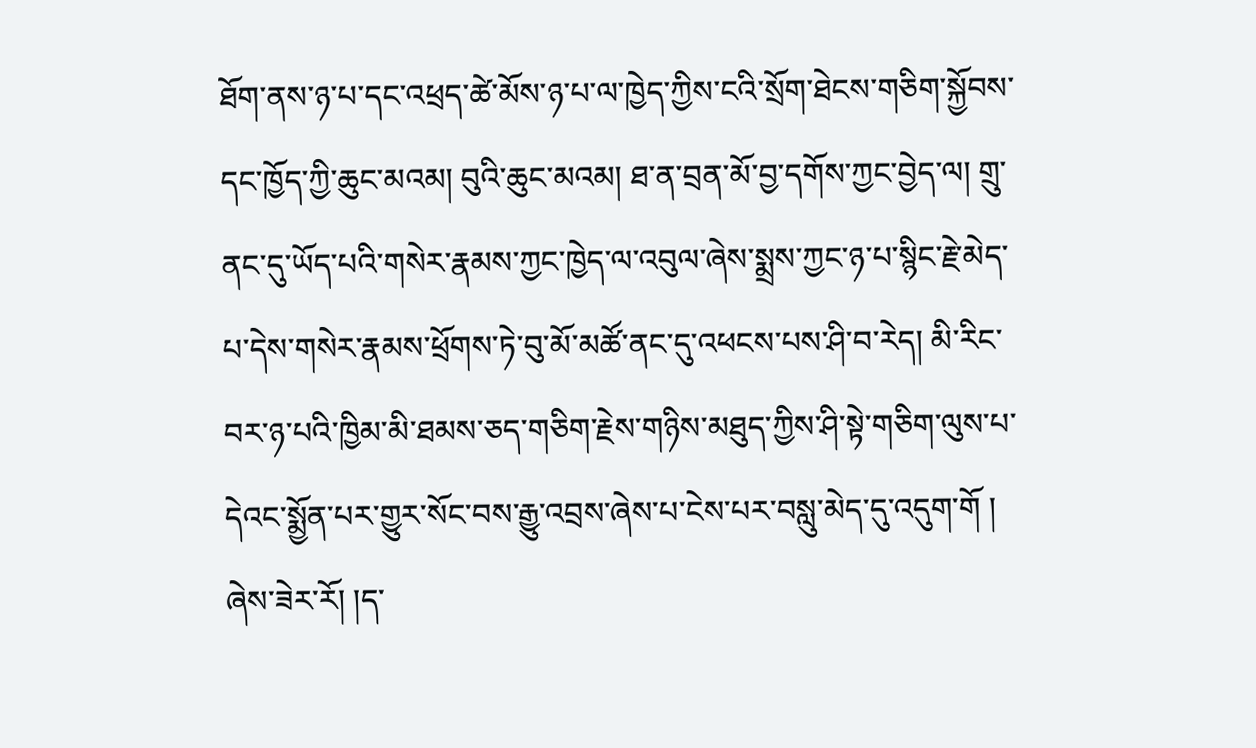ཐོག་ནས་ཉ་པ་དང་འཕྲད་ཚེ་མོས་ཉ་པ་ལ་ཁྱེད་ཀྱིས་ངའི་སྲོག་ཐེངས་གཅིག་སྐྱོབས་དང་ཁྱོད་ཀྱི་ཆུང་མའམ། བུའི་ཆུང་མའམ། ཐ་ན་བྲན་མོ་བྱ་དགོས་ཀྱང་བྱེད་ལ། གྲུ་ནང་དུ་ཡོད་པའི་གསེར་རྣམས་ཀྱང་ཁྱེད་ལ་འབུལ་ཞེས་སྨྲས་ཀྱང་ཉ་པ་སྙིང་རྗེ་མེད་པ་དེས་གསེར་རྣམས་ཕྲོགས་ཏེ་བུ་མོ་མཚོ་ནང་དུ་འཕངས་པས་ཤི་བ་རེད། མི་རིང་བར་ཉ་པའི་ཁྱིམ་མི་ཐམས་ཅད་གཅིག་རྗེས་གཉིས་མཐུད་ཀྱིས་ཤི་སྟེ་གཅིག་ལུས་པ་དེའང་སྨྱོན་པར་གྱུར་སོང་བས་རྒྱུ་འབྲས་ཞེས་པ་ངེས་པར་བསླུ་མེད་དུ་འདུག་གོ ། ཞེས་ཟེར་རོ། །ད་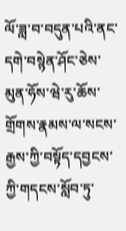ལོ་ཟླ་བ་བདུན་པའི་ནང་དགེ་བསྙེན་ཤོང་ཅེས་མུན་ཧོས་ཝེ་རུ་ཆོས་གྲོགས་རྣམས་ལ་སངས་རྒྱས་ཀྱི་བསྟོད་དབྱངས་ཀྱི་གདངས་སློབ་ཏུ་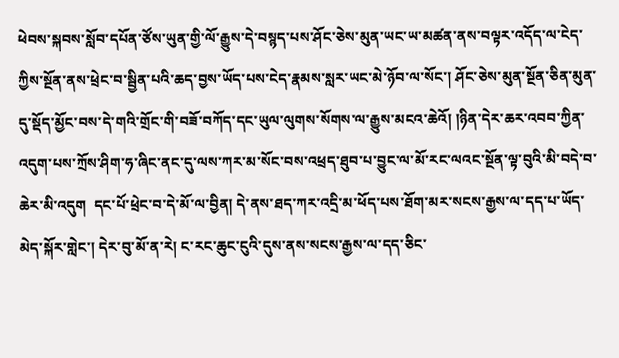ཕེབས་སྐབས་སློབ་དཔོན་ཙོས་ཡུན་གྱི་ལོ་རྒྱུས་དེ་བསྙད་པས་ཤོང་ཅེས་མུན་ཡང་ཡ་མཚན་ནས་བལྟར་འདོད་ལ་ངེད་ཀྱིས་སྔོན་ནས་ཕྲེང་བ་སྦྱིན་པའི་ཆད་བྱས་ཡོད་པས་ངེད་རྣམས་སླར་ཡང་མེ་ཉོབ་ལ་སོང་། ཤོང་ཅེས་མུན་སྔོན་ཅིན་མུན་དུ་སྡོད་མྱོང་བས་དེ་གའི་གྲོང་གི་བཟོ་བཀོད་དང་ཡུལ་ལུགས་སོགས་ལ་རྒྱུས་མངའ་ཆེའོ། །ཉིན་དེར་ཆར་འབབ་ཀྱིན་འདུག་པས་ཀྲོས་ཤིག་ཧ་ཞིང་ནང་དུ་ལས་ཀར་མ་སོང་བས་འཕྲད་ཐུབ་པ་བྱུང་ལ་མོ་རང་ལའང་སྔོན་ལྟ་བུའི་མི་བདེ་བ་ཆེར་མི་འདུག  དང་པོ་ཕྲེང་བ་དེ་མོ་ལ་བྱིན། དེ་ནས་ཐད་ཀར་འདྲི་མ་ཕོད་པས་ཐོག་མར་སངས་རྒྱས་ལ་དད་པ་ཡོད་མེད་སྐོར་གླེང་། དེར་བུ་མོ་ན་རེ། ང་རང་ཆུང་ངུའི་དུས་ནས་སངས་རྒྱས་ལ་དད་ཅིང་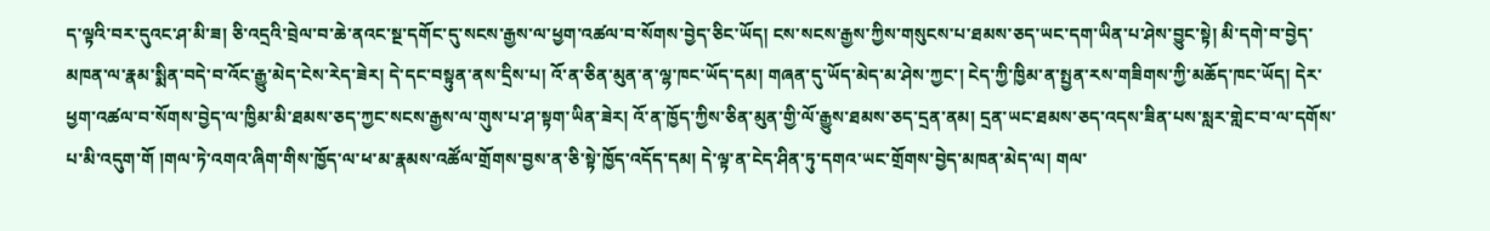ད་ལྟའི་བར་དུའང་ཤ་མི་ཟ། ཅི་འདྲའི་བྲེལ་བ་ཆེ་ནའང་སྔ་དགོང་དུ་སངས་རྒྱས་ལ་ཕྱག་འཚལ་བ་སོགས་བྱེད་ཅིང་ཡོད། ངས་སངས་རྒྱས་ཀྱིས་གསུངས་པ་ཐམས་ཅད་ཡང་དག་ཡིན་པ་ཤེས་བྱུང་སྟེ། མི་དགེ་བ་བྱེད་མཁན་ལ་རྣམ་སྨིན་བདེ་བ་འོང་རྒྱུ་མེད་ངེས་རེད་ཟེར། དེ་དང་བསྟུན་ནས་དྲིས་པ། འོ་ན་ཅིན་མུན་ན་ལྷ་ཁང་ཡོད་དམ། གཞན་དུ་ཡོད་མེད་མ་ཤེས་ཀྱང་། ངེད་ཀྱི་ཁྱིམ་ན་སྤྱན་རས་གཟིགས་ཀྱི་མཆོད་ཁང་ཡོད། དེར་ཕྱག་འཚལ་བ་སོགས་བྱེད་ལ་ཁྱིམ་མི་ཐམས་ཅད་ཀྱང་སངས་རྒྱས་ལ་གུས་པ་ཤ་སྟག་ཡིན་ཟེར། འོ་ན་ཁྱོད་ཀྱིས་ཅིན་མུན་གྱི་ལོ་རྒྱུས་ཐམས་ཅད་དྲན་ནམ། དྲན་ཡང་ཐམས་ཅད་འདས་ཟིན་པས་སླར་གླེང་བ་ལ་དགོས་པ་མི་འདུག་གོ །གལ་ཏེ་འགའ་ཞིག་གིས་ཁྱོད་ལ་ཕ་མ་རྣམས་འཚོལ་གྲོགས་བྱས་ན་ཅི་སྟེ་ཁྱོད་འདོད་དམ། དེ་ལྟ་ན་ངེད་ཤིན་ཏུ་དགའ་ཡང་གྲོགས་བྱེད་མཁན་མེད་ལ། གལ་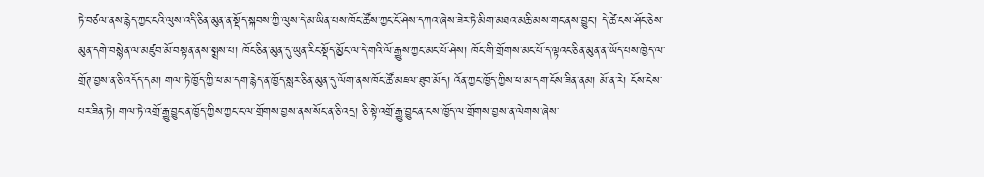ཏེ་བཙལ་ནས་རྙེད་ཀྱང་ངའི་ལུས་འདི་ཅིན་མུན་ན་སྡོད་སྐབས་ཀྱི་ལུས་དེ་མ་ཡིན་པས་ཁོང་ཚོས་ཀྱང་ངོ་ཤེས་དཀའ་ཞེས་ཟེར་ཏེ་མིག་མཐའ་མཆི་མས་གང་ནས་བྱུང་། དེ་ཚེ་ངས་ཤོང་ཅེས་མུན་དགེ་བསྙེན་ལ་མཛུབ་མོ་བསྟན་ནས་སྨྲས་པ། ཁོང་ཅིན་མུན་དུ་ཡུན་རིང་སྡོད་མྱོང་ལ་དེ་གའི་ལོ་རྒྱུས་ཀྱང་མང་པོ་ཤེས། ཁོང་གི་གྲོགས་མང་པོ་ད་ལྟའང་ཅིན་མུན་ན་ཡོད་པས་ཁྱེད་ལ་གྲོཊ་བྱས་ན་ཅི་འདོད་དམ། གལ་ཏེ་ཁྱོད་ཀྱི་ཕ་མ་དག་རྙེད་ན་ཁྱོད་སླར་ཅིན་མུན་དུ་ལོག་ནས་ཁོང་ཚོ་མཇལ་ཐུབ་མོད། འོན་ཀྱང་ཁྱོད་ཀྱིས་ཕ་མ་དག་ངོས་ཟིན་ནམ། མོ་ན་རེ། ངོས་ངེས་པར་ཟིན་ཏེ། གལ་ཏེ་འགྲོ་རྒྱུ་བྱུང་ན་ཁྱོད་ཀྱིས་ཀྱང་ང་ལ་གྲོགས་བྱས་ནས་སོང་ན་ཅི་འདྲ། ཅི་སྟེ་འགྲོ་རྒྱུ་བྱུང་ན་ངས་ཁྱོད་ལ་གྲོགས་བྱས་ན་ལེགས་ཞེས་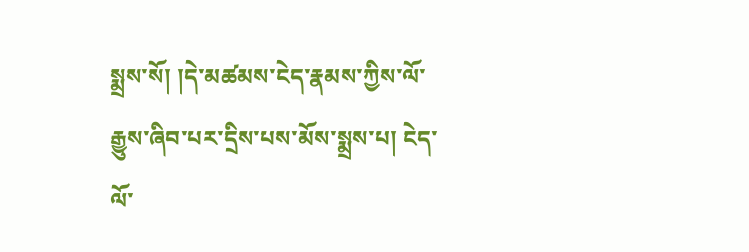སྨྲས་སོ། །དེ་མཚམས་ངེད་རྣམས་ཀྱིས་ལོ་རྒྱུས་ཞིབ་པར་དྲིས་པས་མོས་སྨྲས་པ། ངེད་ལོ་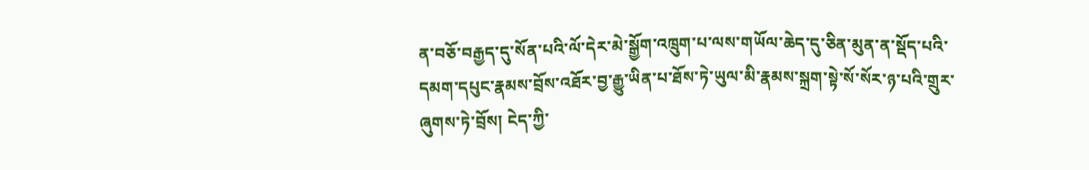ན་བཅོ་བརྒྱད་དུ་སོན་པའི་ལོ་དེར་མེ་སྒྱོག་འཁྲུག་པ་ལས་གཡོལ་ཆེད་དུ་ཅིན་མུན་ན་སྡོད་པའི་དམག་དཔུང་རྣམས་བྲོས་འཐོར་བྱ་རྒྱུ་ཡིན་པ་ཐོས་ཏེ་ཡུལ་མི་རྣམས་སྐྲག་སྟེ་སོ་སོར་ཉ་པའི་གྲུར་ཞུགས་ཏེ་བྲོས། ངེད་ཀྱི་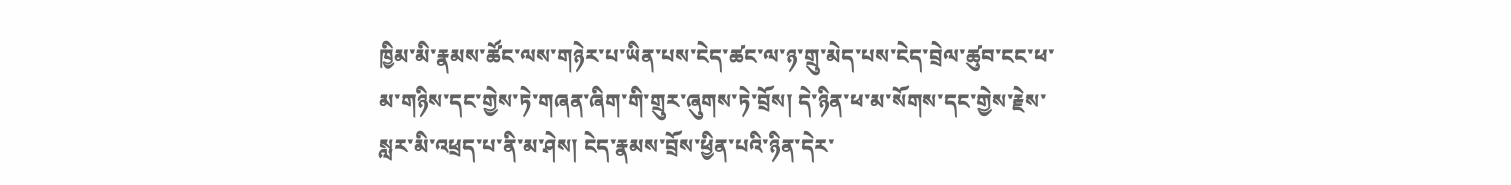ཁྱིམ་མི་རྣམས་ཚོང་ལས་གཉེར་པ་ཡིན་པས་ངེད་ཚང་ལ་ཉ་གྲུ་མེད་པས་ངེད་བྲེལ་ཚུབ་ངང་ཕ་མ་གཉིས་དང་གྱེས་ཏེ་གཞན་ཞིག་གི་གྲུར་ཞུགས་ཏེ་བྲོས། དེ་ཉིན་ཕ་མ་སོགས་དང་གྱེས་རྗེས་སླར་མི་འཕྲད་པ་ནི་མ་ཤེས། ངེད་རྣམས་བྲོས་ཕྱིན་པའི་ཉིན་དེར་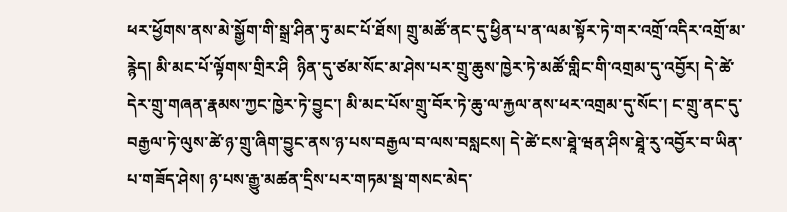ཕར་ཕྱོགས་ནས་མེ་སྒྱོག་གི་སྒྲ་ཤིན་ཏུ་མང་པོ་ཐོས། གྲུ་མཚོ་ནང་དུ་ཕྱིན་པ་ན་ལམ་སྟོར་ཏེ་གར་འགྲོ་འདིར་འགྲོ་མ་རྙེད། མི་མང་པོ་ལྟོགས་གྲིར་ཤི  ཉིན་དུ་ཙམ་སོང་མ་ཤེས་པར་གྲུ་ཆུས་ཁྱེར་ཏེ་མཚོ་གླིང་གི་འགྲམ་དུ་འབྱོར། དེ་ཚེ་དེར་གྲུ་གཞན་རྣམས་ཀྱང་ཁྱེར་ཏེ་བྱུང་། མི་མང་པོས་གྲུ་བོར་ཏེ་ཆུ་ལ་རྐྱལ་ནས་ཕར་འགྲམ་དུ་སོང་། ང་གྲུ་ནང་དུ་བརྒྱལ་ཏེ་ལུས་ཚེ་ཉ་གྲུ་ཞིག་བྱུང་ནས་ཉ་པས་བརྒྱལ་བ་ལས་བསླངས། དེ་ཚེ་ངས་ཐཱེ་ཝན་ཤིས་ཐཱེ་རུ་འབྱོར་བ་ཡིན་པ་གཟོད་ཤེས། ཉ་པས་རྒྱུ་མཚན་དྲིས་པར་གཏམ་སྦ་གསང་མེད་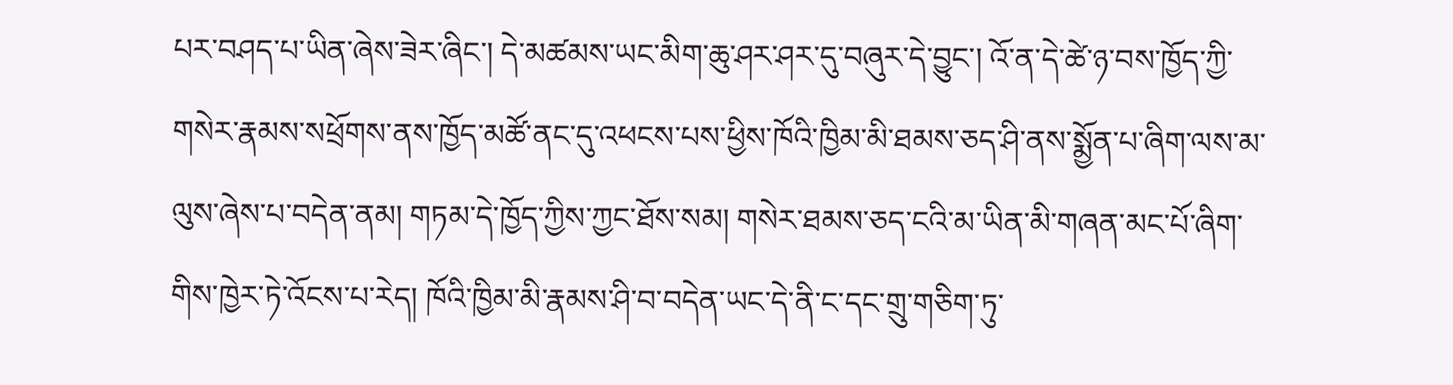པར་བཤད་པ་ཡིན་ཞེས་ཟེར་ཞིང་། དེ་མཚམས་ཡང་མིག་ཆུ་ཤར་ཤར་དུ་བཞུར་དེ་བྱུང་། འོ་ན་དེ་ཚེ་ཉ་བས་ཁྱོད་ཀྱི་གསེར་རྣམས་སཕྲོགས་ནས་ཁྱོད་མཚོ་ནང་དུ་འཕངས་པས་ཕྱིས་ཁོའི་ཁྱིམ་མི་ཐམས་ཅད་ཤི་ནས་སྨྱོན་པ་ཞིག་ལས་མ་ལུས་ཞེས་པ་བདེན་ནམ། གཏམ་དེ་ཁྱོད་ཀྱིས་ཀྱང་ཐོས་སམ། གསེར་ཐམས་ཅད་ངའི་མ་ཡིན་མི་གཞན་མང་པོ་ཞིག་གིས་ཁྱེར་ཏེ་འོངས་པ་རེད། ཁོའི་ཁྱིམ་མི་རྣམས་ཤི་བ་བདེན་ཡང་དེ་ནི་ང་དང་གྲུ་གཅིག་ཏུ་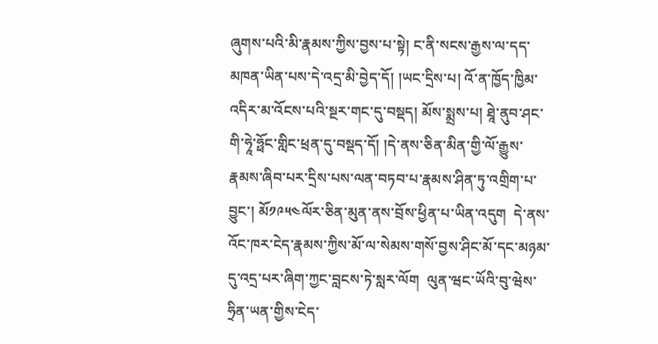ཞུགས་པའི་མི་རྣམས་ཀྱིས་བྱས་པ་སྟེ། ང་ནི་སངས་རྒྱས་ལ་དད་མཁན་ཡིན་པས་དེ་འདྲ་མི་བྱེད་དོ། །ཡང་དྲིས་པ། འོ་ན་ཁྱོད་ཁྱིམ་འདིར་མ་འོངས་པའི་སྔར་གང་དུ་བསྡད། མོས་སྨྲས་པ། ཐཱེ་ནུབ་ཤང་གི་ཧཱེ་ཧྥོང་གླིང་ཕྲན་དུ་བསྡད་དོ། །དེ་ནས་ཅིན་མིན་གྱི་ལོ་རྒྱུས་རྣམས་ཞིབ་པར་དྲིས་པས་ལན་བཏབ་པ་རྣམས་ཤིན་ཏུ་འགྲིག་པ་བྱུང་། མོ༡༩༥༤ལོར་ཅིན་མུན་ནས་བྲོས་ཕྱིན་པ་ཡིན་འདུག  དེ་ནས་འོང་ཁར་ངེད་རྣམས་ཀྱིས་མོ་ལ་སེམས་གསོ་བྱས་ཤིང་མོ་དང་མཉམ་དུ་འདྲ་པར་ཞིག་ཀྱང་བླངས་ཏེ་སླར་ལོག  ལུན་ཝང་ཡོའི་བུ་ཝེས་ཧྲིན་ཡན་གྱིས་ངེད་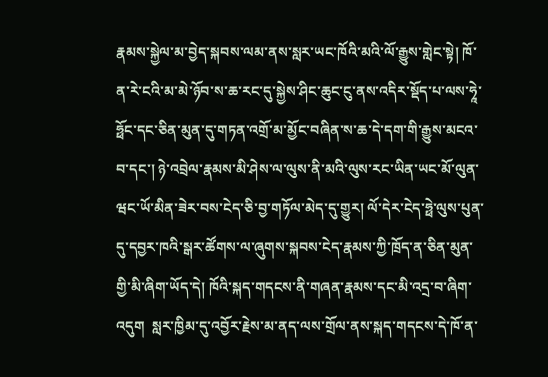རྣམས་སྐྱེལ་མ་བྱེད་སྐབས་ལམ་ནས་སླར་ཡང་ཁོའི་མའི་ལོ་རྒྱུས་གླེང་སྟེ། ཁོ་ན་རེ་ངའི་མ་མེ་ཉོབ་ས་ཆ་རང་དུ་སྐྱེས་ཤིང་ཆུང་ངུ་ནས་འདིར་སྡོད་པ་ལས་ཧཱེ་ཧྥོང་དང་ཅིན་མུན་དུ་གཏན་འགྲོ་མ་མྱོང་བཞིན་ས་ཆ་དེ་དག་གི་རྒྱུས་མངའ་བ་དང་། ཉེ་འབྲེལ་རྣམས་མི་ཤེས་ལ་ལུས་ནི་མའི་ལུས་རང་ཡིན་ཡང་མོ་ལུན་ཝང་ཡོ་མིན་ཟེར་བས་ངེད་ཅི་བྱ་གཏོལ་མེད་དུ་གྱུར། ལོ་དེར་ངེད་ཧྥེ་ལུས་པུན་དུ་དབྱར་ཁའི་སྒར་ཚོགས་ལ་ཞུགས་སྐབས་ངེད་རྣམས་ཀྱི་ཁྲོད་ན་ཅིན་མུན་གྱི་མི་ཞིག་ཡོད་དེ། ཁོའི་སྐད་གདངས་ནི་གཞན་རྣམས་དང་མི་འདྲ་བ་ཞིག་འདུག  སླར་ཁྱིམ་དུ་འབྱོར་རྗེས་མ་ནད་ལས་གྲོལ་ནས་སྐད་གདངས་དེ་ཁོ་ན་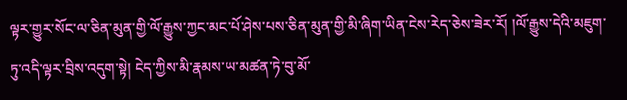ལྟར་གྱུར་སོང་ལ་ཅིན་མུན་གྱི་ལོ་རྒྱུས་ཀྱང་མང་པོ་ཤེས་པས་ཅིན་མུན་གྱི་མི་ཞིག་ཡིན་ངེས་རེད་ཅེས་ཟེར་རོ། །ལོ་རྒྱུས་དེའི་མཇུག་ཏུ་འདི་ལྟར་བྲིས་འདུག་སྟེ། ངེད་ཀྱིས་མི་རྣམས་ཡ་མཚན་ཏེ་བུ་མོ་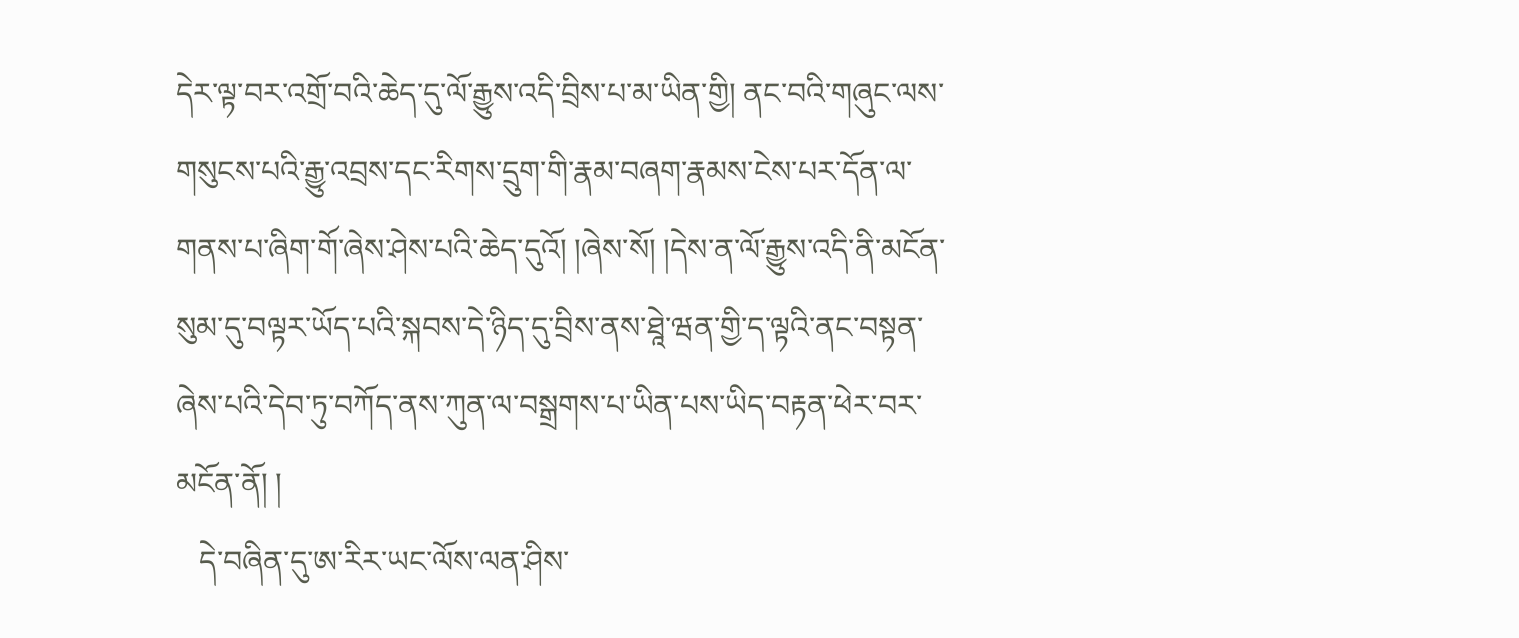དེར་ལྟ་བར་འགྲོ་བའི་ཆེད་དུ་ལོ་རྒྱུས་འདི་བྲིས་པ་མ་ཡིན་གྱི། ནང་བའི་གཞུང་ལས་གསུངས་པའི་རྒྱུ་འབྲས་དང་རིགས་དྲུག་གི་རྣམ་བཞག་རྣམས་ངེས་པར་དོན་ལ་གནས་པ་ཞིག་གོ་ཞེས་ཤེས་པའི་ཆེད་དུའོ། །ཞེས་སོ། །དེས་ན་ལོ་རྒྱུས་འདི་ནི་མངོན་སུམ་དུ་བལྟར་ཡོད་པའི་སྐབས་དེ་ཉིད་དུ་བྲིས་ནས་ཐཱེ་ཝན་གྱི་ད་ལྟའི་ནང་བསྟན་ཞེས་པའི་དེབ་ཏུ་བཀོད་ནས་ཀུན་ལ་བསྒྲགས་པ་ཡིན་པས་ཡིད་བརྟན་ཕེར་བར་མངོན་ནོ། །
   དེ་བཞིན་དུ་ཨ་རིར་ཡང་ལོས་ལན་ཤིས་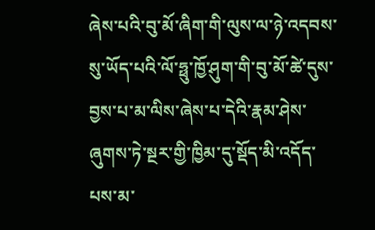ཞེས་པའི་བུ་མོ་ཞིག་གི་ལུས་ལ་ཉེ་འདབས་སུ་ཡོད་པའི་ལོ་ཧྥུ་ཁྱོ་ཤུག་གི་བུ་མོ་ཚེ་དུས་བྱས་པ་མ་ལིས་ཞེས་པ་དེའི་རྣམ་ཤེས་ཞུགས་ཏེ་སྔར་གྱི་ཁྱིམ་དུ་སྡོད་མི་འདོད་པས་མ་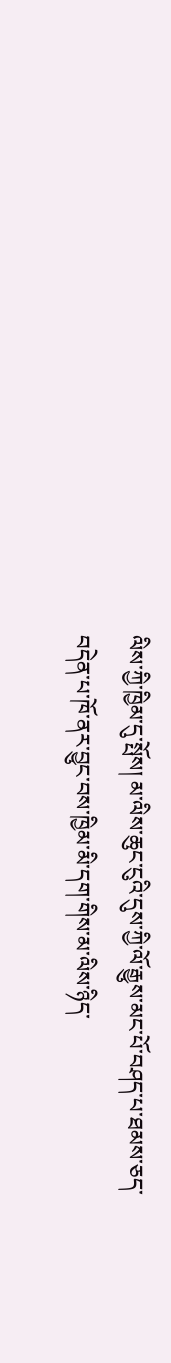ལིས་ཀྱི་ཁྱིམ་དུ་སྤོས། མ་ལིས་ཆུང་ངུའི་དུས་ཀྱི་ལོ་རྒྱུས་མང་པོ་བཤད་པ་ཐམས་ཅད་བདེན་པ་ཁོ་ནར་བྱུང་བས་ཁྱིམ་མི་དག་གིས་མ་ལིས་ཉིད་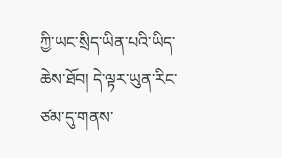ཀྱི་ཡང་སྲིད་ཡིན་པའི་ཡིད་ཆེས་ཐོབ། དེ་ལྟར་ཡུན་རིང་ཙམ་དུ་གནས་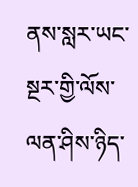ནས་སླར་ཡང་སྔར་གྱི་ལོས་ལན་ཤིས་ཉིད་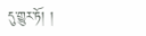དུ་གྱུར་ཏོ། །